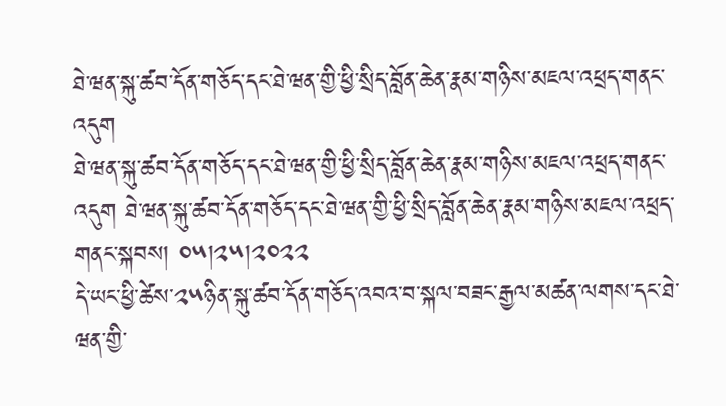ཐེ་ཝན་སྐུ་ཚབ་དོན་གཅོད་དང་ཐེ་ཝན་གྱི་ཕྱི་སྲིད་བློན་ཆེན་རྣམ་གཉིས་མཇལ་འཕྲད་གནང་འདུག
ཐེ་ཝན་སྐུ་ཚབ་དོན་གཅོད་དང་ཐེ་ཝན་གྱི་ཕྱི་སྲིད་བློན་ཆེན་རྣམ་གཉིས་མཇལ་འཕྲད་གནང་འདུག ཐེ་ཝན་སྐུ་ཚབ་དོན་གཅོད་དང་ཐེ་ཝན་གྱི་ཕྱི་སྲིད་བློན་ཆེན་རྣམ་གཉིས་མཇལ་འཕྲད་གནང་སྐབས། ༠༥།༢༥།༢༠༢༢
དེ་ཡང་ཕྱི་ཚེས་༢༥ཉིན་སྐུ་ཚབ་དོན་གཅོད་འབའ་བ་སྐལ་བཟང་རྒྱལ་མཚན་ལགས་དང་ཐེ་ཝན་གྱི་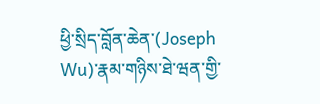ཕྱི་སྲིད་བློན་ཆེན་(Joseph Wu)་རྣམ་གཉིས་ཐེ་ཝན་གྱི་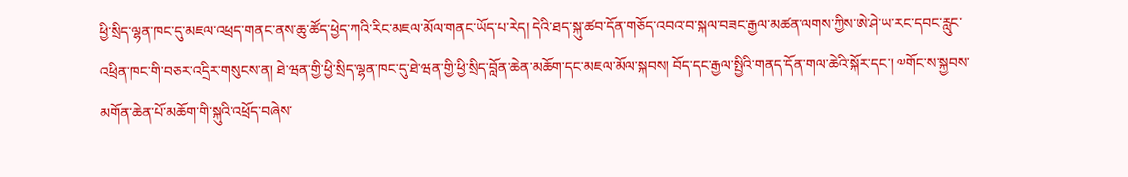ཕྱི་སྲིད་ལྷན་ཁང་དུ་མཇལ་འཕྲད་གནང་ནས་ཆུ་ཚོད་ཕྱེད་ཀའི་རིང་མཇལ་མོལ་གནང་ཡོད་པ་རེད། དེའི་ཐད་སྐུ་ཚབ་དོན་གཅོད་འབའ་བ་སྐལ་བཟང་རྒྱལ་མཚན་ལགས་ཀྱིས་ཨེ་ཤེ་ཡ་རང་དབང་རླུང་འཕྲིན་ཁང་གི་བཅར་འདྲིར་གསུངས་ན། ཐེ་ཝན་གྱི་ཕྱི་སྲིད་ལྷན་ཁང་དུ་ཐེ་ཝན་གྱི་ཕྱི་སྲིད་བློན་ཆེན་མཆོག་དང་མཇལ་མོལ་སྐབས། བོད་དང་རྒྱལ་སྤྱིའི་གནད་དོན་གལ་ཆེའི་སྐོར་དང་། ༧གོང་ས་སྐྱབས་མགོན་ཆེན་པོ་མཆོག་གི་སྐུའི་འཕྲོད་བཞེས་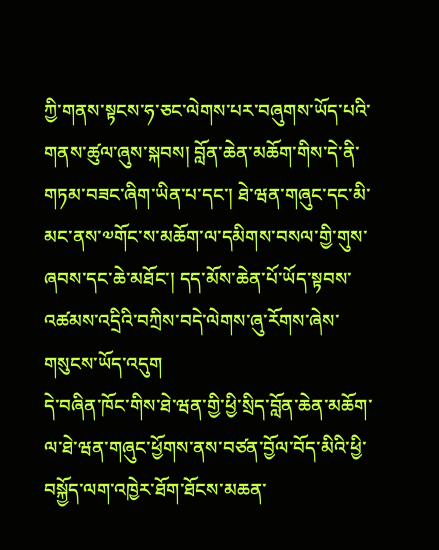ཀྱི་གནས་སྟངས་ཧ་ཅང་ལེགས་པར་བཞུགས་ཡོད་པའི་གནས་ཚུལ་ཞུས་སྐབས། བློན་ཆེན་མཆོག་གིས་དེ་ནི་གཏམ་བཟང་ཞིག་ཡིན་པ་དང་། ཐེ་ཝན་གཞུང་དང་མི་མང་ནས་༧གོང་ས་མཆོག་ལ་དམིགས་བསལ་གྱི་གུས་ཞབས་དང་ཆེ་མཐོང་། དད་མོས་ཆེན་པོ་ཡོད་སྟབས་འཚམས་འདྲིའི་བཀྲིས་བདེ་ལེགས་ཞུ་རོགས་ཞེས་གསུངས་ཡོད་འདུག
དེ་བཞིན་ཁོང་གིས་ཐེ་ཝན་གྱི་ཕྱི་སྲིད་བློན་ཆེན་མཆོག་ལ་ཐེ་ཝན་གཞུང་ཕྱོགས་ནས་བཙན་བྱོལ་བོད་མིའི་ཕྱི་བསྐྱོད་ལག་འཁྱེར་ཐོག་ཐོངས་མཆན་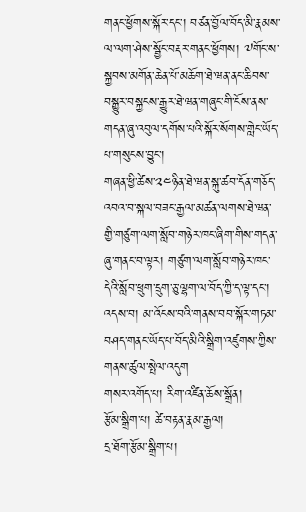གནང་ཕྱོགས་སྐོར་དང་། བཙན་བྱོལ་བོད་མི་རྣམས་ལ་ལག་ཤེས་སྦྱོང་བརྡར་གནང་ཕྱོགས། ༧གོང་ས་སྐྱབས་མགོན་ཆེན་པོ་མཆོག་ཐེ་ཝན་ནང་ཆིབས་བསྒྱུར་བསྐྱངས་རྒྱུར་ཐེ་ཝན་གཞུང་གི་ངོས་ནས་གདན་ཞུ་འབུལ་དགོས་པའི་སྐོར་སོགས་གླེང་ཡོད་པ་གསུངས་བྱུང་།
གཞན་ཕྱི་ཚེས་༢༤ཉིན་ཐེ་ཝན་སྐུ་ཚབ་དོན་གཅོད་འབའ་བ་སྐལ་བཟང་རྒྱལ་མཚན་ལགས་ཐེ་ཝན་གྱི་གཙུག་ལག་སློབ་གཉེར་ཁང་ཞིག་གིས་གདན་ཞུ་གནང་བ་ལྟར། གཙུག་ལག་སློབ་གཉེར་ཁང་དེའི་སློབ་ཕྲུག་དྲུག་ཅུ་ལྷག་ལ་བོད་ཀྱི་ད་ལྟ་དང་། འདས་བ། མ་འོངས་བའི་གནས་བབ་སྐོར་གཏམ་བཤད་གནང་ཡོད་པ་བོད་མིའི་སྒྲིག་འཛུགས་ཀྱིས་གནས་ཚུལ་སྤེལ་འདུག
གསར་འགོད་པ། རིག་འཛིན་ཆོས་སྒྲོན།
རྩོམ་སྒྲིག་པ། ཚེ་བརྟན་རྣམ་རྒྱལ།
དྲ་ཐོག་རྩོམ་སྒྲིག་པ།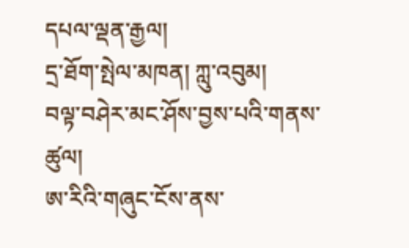དཔལ་ལྡན་རྒྱལ།
དྲ་ཐོག་སྤེལ་མཁན། ཀླུ་འབུམ།
བལྟ་བཤེར་མང་ཤོས་བྱས་པའི་གནས་ཚུལ།
ཨ་རིའི་གཞུང་ངོས་ནས་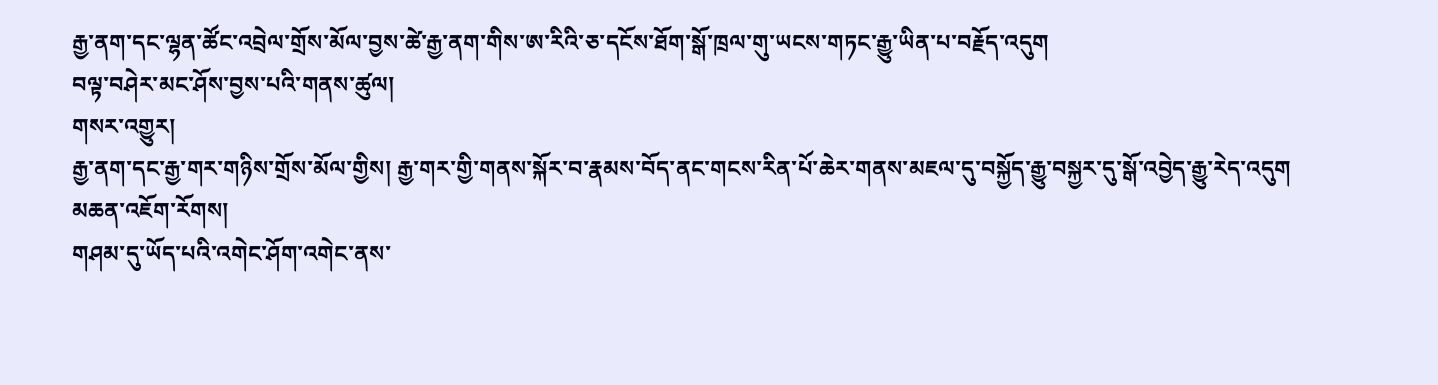རྒྱ་ནག་དང་ལྷན་ཚོང་འབྲེལ་གྲོས་མོལ་བྱས་ཚེ་རྒྱ་ནག་གིས་ཨ་རིའི་ཅ་དངོས་ཐོག་སྒོ་ཁྲལ་གུ་ཡངས་གཏང་རྒྱུ་ཡིན་པ་བརྗོད་འདུག
བལྟ་བཤེར་མང་ཤོས་བྱས་པའི་གནས་ཚུལ།
གསར་འགྱུར།
རྒྱ་ནག་དང་རྒྱ་གར་གཉིས་གྲོས་མོལ་གྱིས། རྒྱ་གར་གྱི་གནས་སྐོར་བ་རྣམས་བོད་ནང་གངས་རིན་པོ་ཆེར་གནས་མཇལ་དུ་བསྐྱོད་རྒྱུ་བསྐྱར་དུ་སྒོ་འབྱེད་རྒྱུ་རེད་འདུག
མཆན་འཇོག་རོགས།
གཤམ་དུ་ཡོད་པའི་འགེང་ཤོག་འགེང་ནས་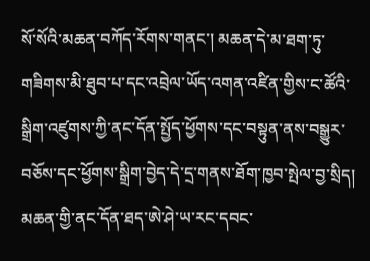སོ་སོའི་མཆན་བཀོད་རོགས་གནང་། མཆན་དེ་མ་ཐག་ཏུ་གཟིགས་མི་ཐུབ་པ་དང་འབྲེལ་ཡོད་འགན་འཛིན་གྱིས་ང་ཚོའི་སྒྲིག་འཛུགས་ཀྱི་ནང་དོན་སྤྱོད་ཕྱོགས་དང་བསྟུན་ནས་བསྒྱུར་བཅོས་དང་ཕྱོགས་སྒྲིག་བྱེད་དེ་དྲ་གནས་ཐོག་ཁྱབ་སྤེལ་བྱ་སྲིད། མཆན་གྱི་ནང་དོན་ཐད་ཨེ་ཤེ་ཡ་རང་དབང་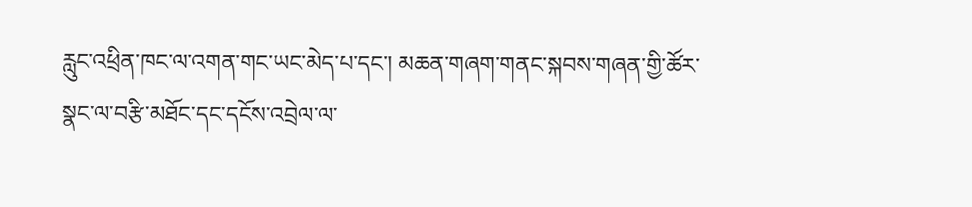རླུང་འཕྲིན་ཁང་ལ་འགན་གང་ཡང་མེད་པ་དང་། མཆན་གཞག་གནང་སྐབས་གཞན་གྱི་ཚོར་སྣང་ལ་བརྩི་མཐོང་དང་དངོས་འབྲེལ་ལ་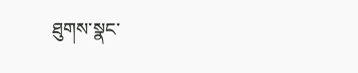ཐུགས་སྣང་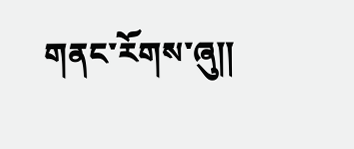གནང་རོགས་ཞུ༎